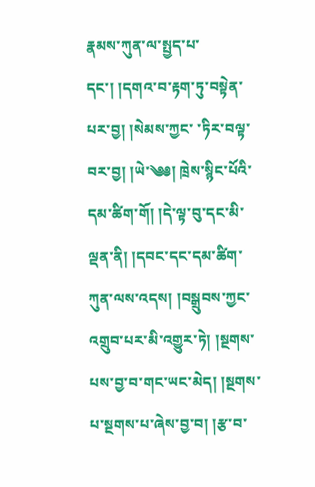རྣམས་ཀུན་ལ་སྤྱད་པ་དང་། །དགའ་བ་རྟག་ཏུ་བསྟེན་པར་བྱ། །སེམས་ཀྱང་ ་ཏིར་བལྟ་བར་བྱ། །ཡེ་༄༅། ཁྲེས་སྙིང་པོའི་དམ་ཚིག་གོ། །དེ་ལྟ་བུ་དང་མི་ལྡན་ནི། །དབང་དང་དམ་ཚིག་ཀུན་ལས་འདས། །བསྒྲུབས་ཀྱང་འགྲུབ་པར་མི་འགྱུར་ཏེ། །སྔགས་པས་བྱ་བ་གང་ཡང་མེད། །སྔགས་པ་སྔགས་པ་ཞེས་བྱ་བ། །རྩ་བ་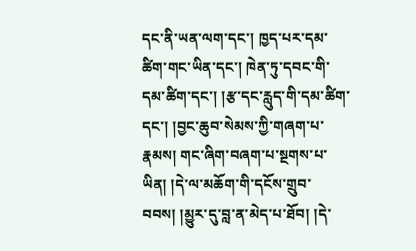དང་ནི་ཡན་ལག་དང་། ཁྱད་པར་དམ་ཚིག་གང་ཡིན་དང་། ཁེན་ཏུ་དབང་གི་དམ་ཚིག་དང་། །རྩ་དང་རླུད་གི་དམ་ཚིག་དང་། །བྱང་ཆུབ་སེམས་ཀྱི་གཞག་པ་རྣམས། གང་ཞིག་བཞག་པ་སྔགས་པ་ཡིན། །དེ་ལ་མཆོག་གི་དངོས་གྲུབ་བབས། །མྱུར་དུ་བླ་ན་མེད་པ་ཐོབ། །དེ་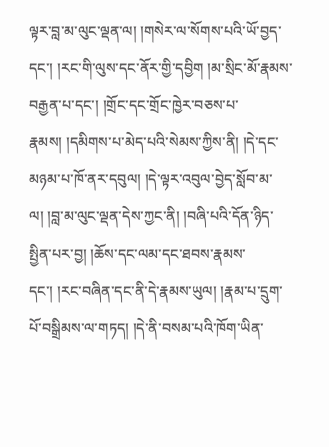ལྟར་བླ་མ་ལུང་ལྡན་ལ། །གསེར་ལ་སོགས་པའི་ཡོ་བྱད་དང་། །རང་གི་ལུས་དང་ནོར་གྱི་དབྱིག །མ་སྲིང་མོ་རྣམས་བརྒྱན་པ་དང་། །གྲོང་དང་གྲོང་ཁྱེར་བཅས་པ་རྣམས། །དམིགས་པ་མེད་པའི་སེམས་ཀྱིས་ནི། །དེ་དང་མཉམ་པ་ཁོ་ནར་དབུལ། །དེ་ལྟར་འབུལ་བྱེད་སློབ་མ་ལ། །བླ་མ་ལུང་ལྡན་དེས་ཀྱང་ནི། །བཞི་པའི་དོན་ཉིད་སྤྱིན་པར་བྱ། །ཆོས་དང་ལམ་དང་ཐབས་རྣམས་དང་། །རང་བཞིན་དང་ནི་དེ་རྣམས་ཡུལ། །རྣམ་པ་དྲུག་པོ་བསྒྲིམས་ལ་གཏད། །དེ་ནི་བསམ་པའི་ཁོག་ཡིན་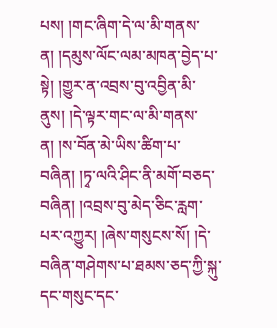པས། །གང་ཞིག་དེ་ལ་མི་གནས་ན། །དམུས་ལོང་ལམ་མཁན་བྱེད་པ་སྟེ། །གྱུར་ན་འབྲས་བུ་འབྱིན་མི་ནུས། །དེ་ལྟར་གང་ལ་མི་གནས་ན། །ས་བོན་མེ་ཡིས་ཚིག་པ་བཞིན། །ཏྭ་ལའི་ཤིང་ནི་མགོ་བཅད་བཞིན། །འབྲས་བུ་མེད་ཅིང་རླག་པར་འཀྱུར། །ཞེས་གསུངས་སོ། །དེ་བཞིན་གཤེགས་པ་ཐམས་ཅད་ཀྱི་སྐུ་དང་གསུང་དང་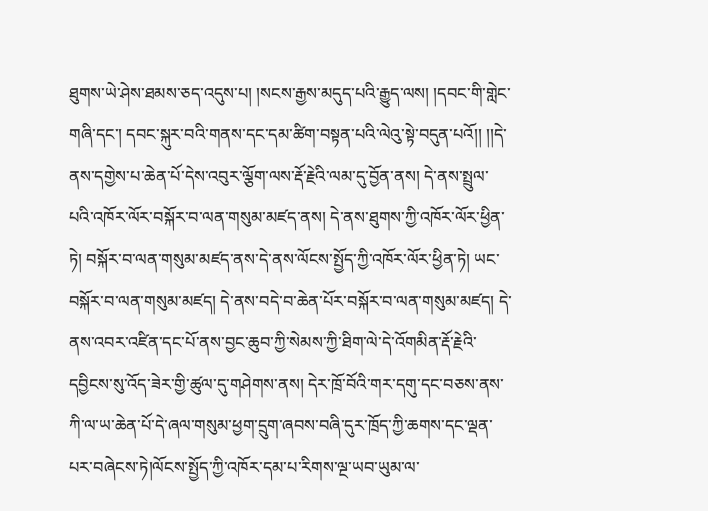ཐུགས་ཡེ་ཤེས་ཐམས་ཅད་འདུས་པ། །སངས་རྒྱས་མདུད་པའི་རྒྱུད་ལས། །དབང་གི་གླེང་གཞི་དང་། དབང་སྐུར་བའི་གནས་དང་དམ་ཚིག་བསྟན་པའི་ལེའུ་སྟེ་བདུན་པའོ།། །།དེ་ནས་དགྱེས་པ་ཆེན་པོ་དེས་འབུར་ལྕོག་ལས་རྡོ་རྗེའི་ལམ་དུ་བྱོན་ནས། དེ་ནས་སྤྲུལ་པའི་འཁོར་ལོར་བསྐོར་བ་ལན་གསུམ་མཛད་ནས། དེ་ནས་ཐུགས་ཀྱི་འཁོར་ལོར་ཕྱིན་ཏེ། བསྐོར་བ་ལན་གསུམ་མཛད་ནས་དེ་ནས་ལོངས་སྤྱོད་ཀྱི་འཁོར་ལོར་ཕྱིན་ཏེ། ཡང་བསྐོར་བ་ལན་གསུམ་མཛད། དེ་ནས་བདེ་བ་ཆེན་པོར་བསྐོར་བ་ལན་གསུམ་མཛད། དེ་ནས་འབར་འཛིན་དང་པོ་ནས་བྱང་ཆུབ་ཀྱི་སེམས་ཀྱི་ཐིག་ལེ་དེ་འོགམིན་རྡོ་རྗེའི་དབྱིངས་སུ་འོད་ཟེར་གྱི་ཚུལ་དུ་གཤེགས་ནས། དེར་ཁྲོ་བོའི་གར་དགུ་དང་བཅས་ནས་ཀི་ལ་ཡ་ཆེན་པོ་དེ་ཞལ་གསུམ་ཕྱག་དྲུག་ཞབས་བཞི་དུར་ཁྲོད་ཀྱི་ཆགས་དང་ལྡན་པར་བཞེངས་ཏེ།ལོངས་སྤྱོད་ཀྱི་འཁོར་དམ་པ་རིགས་ལྔ་ཡབ་ཡུམ་ལ་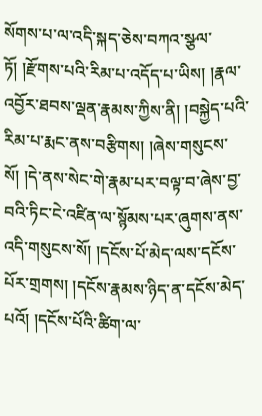སོགས་པ་ལ་འདི་སྐད་ཅེས་བཀའ་སྩལ་ཏོ། །རྫོགས་པའི་རིམ་པ་འདོད་པ་ཡིས། །རྣལ་འབྱོར་ཐབས་ལྡན་རྣམས་ཀྱིས་ནི། །བསྐྱེད་པའི་རིམ་པ་རྨང་ནས་བརྩིགས། །ཞེས་གསུངས་སོ། །དེ་ནས་སེང་གེ་རྣམ་པར་བལྟ་བ་ཞེས་བྱ་བའི་ཏིང་ངེ་འཛིན་ལ་སྙོམས་པར་ཞུགས་ནས་འདི་གསུངས་སོ། །དངོས་པོ་མེད་ལས་དངོས་པོར་གྲགས། །དངོས་རྣམས་ཉིད་ན་དངོས་མེད་པའོ། །དངོས་པོའི་ཚིག་ལ་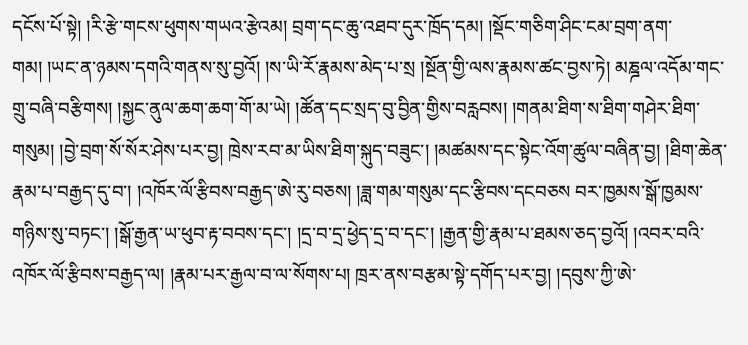དངོས་པོ་སྟེ། །རི་རྩེ་གངས་ཕུགས་གཡའ་རྩེའམ། བྲག་དང་ཆུ་འཐབ་དུར་ཁྲོད་དམ། །སྡོང་གཅིག་ཤིང་ངམ་བྲག་ནག་གམ། །ཡང་ན་ཉམས་དགའི་གནས་སུ་བྱའོ། །ས་ཡི་རོ་རྣམས་མེད་པ་སྲ །སྔོན་གྱི་ལས་རྣམས་ཚང་བྱས་ཏེ། མཎྜལ་འདོམ་གང་གྲུ་བཞི་བརྩིགས། །སྐྱང་ནུལ་ཆག་ཆག་གོ་མ་ཡེ། །ཚོན་དང་སྲད་བུ་བྱིན་གྱིས་བརླབས། །གནམ་ཐིག་ས་ཐིག་གཤེར་ཐིག་གསུམ། །བྱེ་བྲག་སོ་སོར་ཤེས་པར་བྱ། ཁྲེས་རབ་མ་ཡིས་ཐིག་སྐུད་བཟུང་། །མཚམས་དང་སྟེང་འོག་ཚུལ་བཞིན་བྱ། །ཐིག་ཆེན་རྣམ་པ་བརྒྱད་དུ་བ་། །འཁོར་ལོ་རྩིབས་བརྒྱད་ཨེ་རུ་བཅས། །ཟླ་གམ་གསུམ་དང་རྩིབས་དངབཅས བར་ཁྱམས་སྒོ་ཁྱམས་གཉིས་སུ་བཏང་། །སྒོ་རྒྱན་ཡ་ཕུབ་རྟ་བབས་དང་། །དྲ་བ་དྲ་ཕྱེད་དྲ་བ་དང་། །རྒྱན་གྱི་རྣམ་པ་ཐམས་ཅད་བྱའོ། །འབར་བའི་འཁོར་ལོ་རྩིབས་བརྒྱད་ལ། །རྣམ་པར་རྒྱལ་བ་ལ་སོགས་པ། ཁྲར་ནས་བརྩམ་སྟེ་དགོད་པར་བྱ། །དབུས་ཀྱི་ཨེ་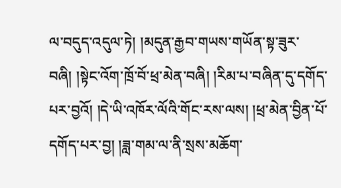ལ་བདུད་འདུལ་ཏེ། །མདུན་རྒྱབ་གཡས་གཡོན་སྟ་ཟུར་བཞི། །སྟེང་འོག་ཁྲོ་བོ་ཕྲ་མེན་བཞི། །རིམ་པ་བཞིན་དུ་དགོད་པར་བྱའོ། །དེ་ཡི་འཁོར་ལོའི་གོང་རས་ལས། །ཕྲ་མེན་བྱིན་པོ་དགོད་པར་བྱ། །ཟླ་གམ་ལ་ནི་སྲས་མཆོག་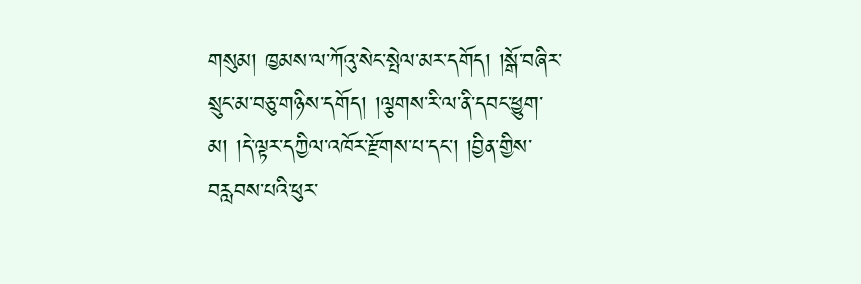གསུམ། ཁྱམས་ལ་ཀོའུ་སེང་སྤེལ་མར་དགོད། །སྒོ་བཞིར་སྲུང་མ་བཅུ་གཉིས་དགོད། །ལྕགས་རི་ལ་ནི་དབང་ཕྱུག་མ། །དེ་ལྟར་དཀྱིལ་འཁོར་རྫོགས་པ་དང་། །བྱིན་གྱིས་བརླབས་པའི་ཕུར་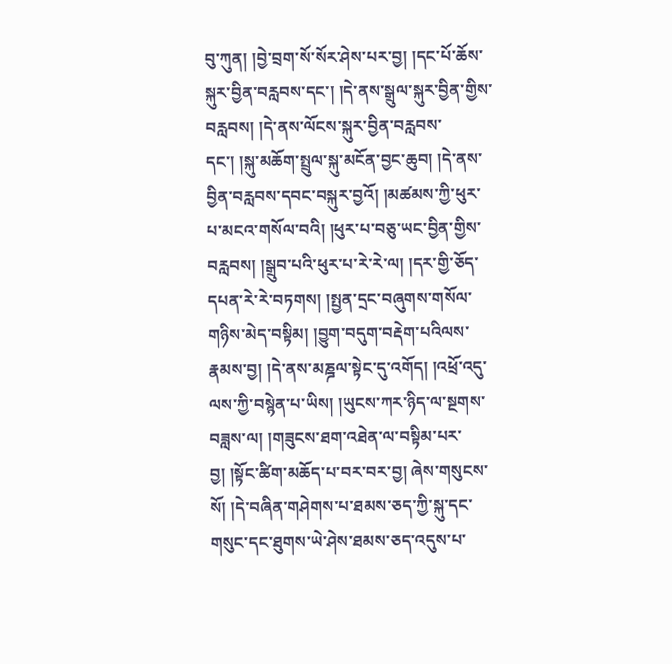བུ་ཀུན། །བྱེ་བྲག་སོ་སོར་ཤེས་པར་བྱ། །དང་པོ་ཆོས་སྐུར་བྱིན་བརླབས་དང་། །དེ་ནས་སྒྲུལ་སྐུར་བྱིན་གྱིས་བརླབས། །དེ་ནས་ལོངས་སྐུར་བྱིན་བརླབས་དང་། །སྐུ་མཆོག་སྤྲུལ་སྐུ་མངོན་བྱང་ཆུབ། །དེ་ནས་བྱིན་བརླབས་དབང་བསྐུར་བྱའོ། །མཚམས་ཀྱི་ཕུར་པ་མངའ་གསོལ་བའི། །ཕུར་པ་བཅུ་ཡང་བྱིན་གྱིས་བརླབས། །སྒྲུབ་པའི་ཕུར་པ་རེ་རེ་ལ། །དར་གྱི་ཅོད་དཔན་རེ་རེ་བཏགས། །སྤྱན་དྲང་བཞུགས་གསོལ་གཉིས་མེད་བསྟིམ། །བྱུག་བདུག་བརྡེག་པའིལས་རྣམས་བྱ། །དེ་ནས་མཎྜལ་སྟེང་དུ་འགོད། །འཕྲོ་འདུ་ལས་ཀྱི་བསྙེན་པ་ཡིས། །ཡུངས་ཀར་ཉིད་ལ་སྔགས་བཟླས་ལ། །གཟུངས་ཐག་འཐེན་ལ་བསྟིམ་པར་བྱ། །སྟོང་ཚིག་མཆོད་པ་བར་བར་བྱ། ཞེས་གསུངས་སོ། །དེ་བཞིན་གཤེགས་པ་ཐམས་ཅད་ཀྱི་སྐུ་དང་གསུང་དང་ཐུགས་ཡེ་ཤེས་ཐམས་ཅད་འདུས་པ་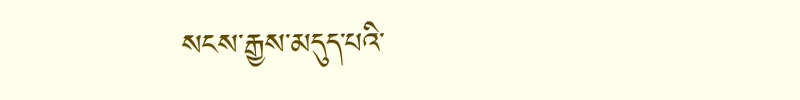སངས་རྒྱས་མདུད་པའི་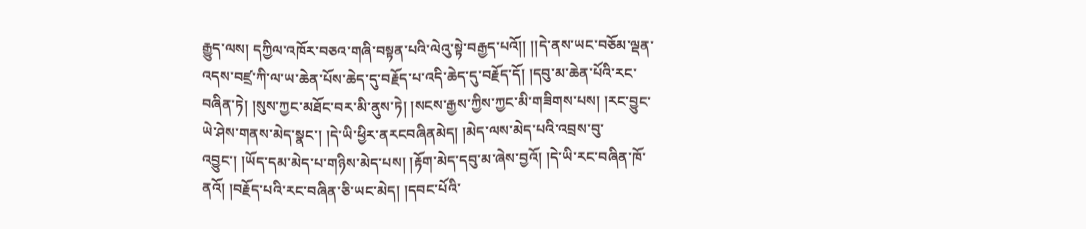རྒྱུད་ལས། དཀྱིལ་འཁོར་བཅའ་གཞི་བསྟན་པའི་ལེའུ་སྟེ་བརྒྱད་པའོ།། །།དེ་ནས་ཡང་བཅོམ་ལྡན་འདས་བཛྲ་ཀི་ལ་ཡ་ཆེན་པོས་ཆེད་དུ་བརྗོད་པ་འདི་ཆེད་དུ་བརྗོད་དོ། །དབུ་མ་ཆེན་པོའི་རང་བཞིན་ཏེ། །སུས་ཀྱང་མཐོང་བར་མི་ནུས་ཏེ། །སངས་རྒྱས་ཀྱིས་ཀྱང་མི་གཟིགས་པས། །རང་བྱུང་ཡེ་ཤེས་གནས་མེད་སྣང་། །དེ་ཡི་ཕྱིར་ནརངབཞིནམེད། །མེད་ལས་མེད་པའི་འབྲས་བུ་འབྱུང་། །ཡོད་དམ་མེད་པ་གཉིས་མེད་པས། །རྟོག་མེད་དབུ་མ་ཞེས་བྱའོ། །དེ་ཡི་རང་བཞིན་ཁོ་ནའོ། །བརྗོད་པའི་རང་བཞིན་ཅི་ཡང་མེད། །དབང་པོའི་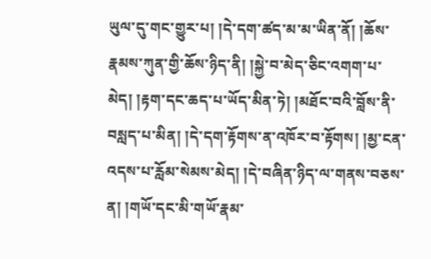ཡུལ་དུ་གང་གྱུར་པ། །དེ་དག་ཚད་མ་མ་ཡིན་ནོ། །ཆོས་རྣམས་ཀུན་གྱི་ཆོས་ཉིད་ནི། །སྐྱེ་བ་མེད་ཅིང་འགག་པ་མེད། །རྟག་དང་ཆད་པ་ཡོད་མིན་ཏེ། །མཐོང་བའི་བློས་ནི་བསླད་པ་མིན། །དེ་དག་རྟོགས་ན་འཁོར་བ་རྟོགས། །མྱ་ངན་འདས་པ་རློམ་སེམས་མེད། །དེ་བཞིན་ཉིད་ལ་གནས་བཅས་ན། །གཡོ་དང་མི་གཡོ་རྣམ་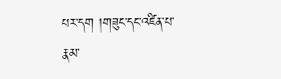པར་དག །གཟུང་དང་འཛིན་པ་རྣམ་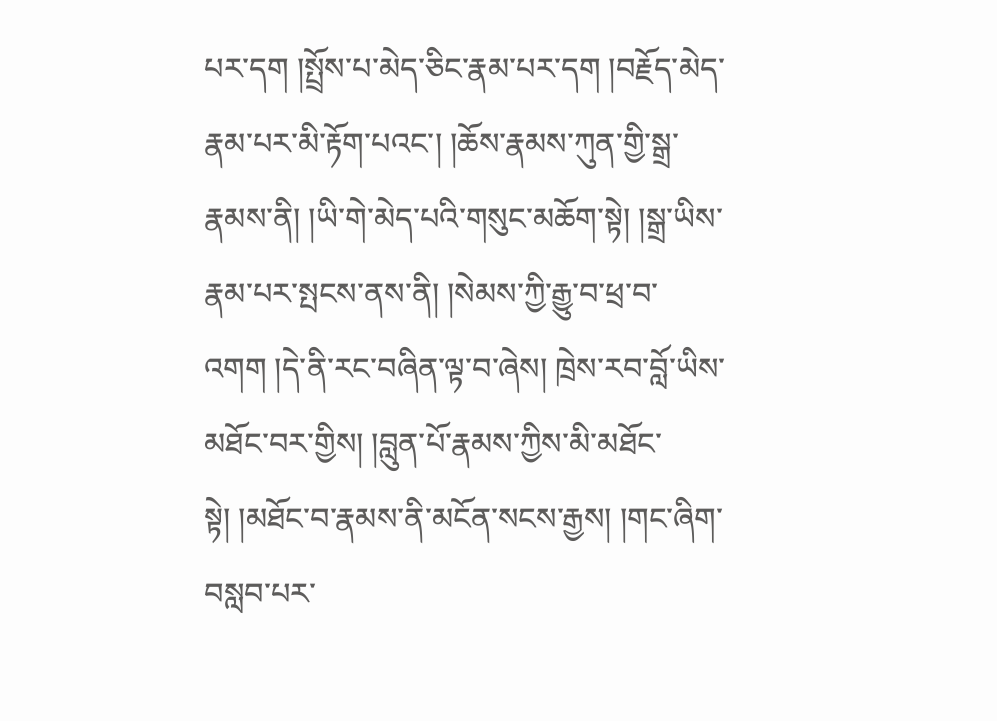པར་དག །སྤྲོས་པ་མེད་ཅིང་རྣམ་པར་དག །བརྗོད་མེད་རྣམ་པར་མི་རྟོག་པའང་། །ཆོས་རྣམས་ཀུན་གྱི་སྒྲ་རྣམས་ནི། །ཡི་གེ་མེད་པའི་གསུང་མཆོག་སྟེ། །སྒྲ་ཡིས་རྣམ་པར་སྤངས་ནས་ནི། །སེམས་ཀྱི་རྒྱུ་བ་ཕྲ་བ་འགག །དེ་ནི་རང་བཞིན་ལྟ་བ་ཞེས། ཁྲེས་རབ་བློ་ཡིས་མཐོང་བར་གྱིས། །བླུན་པོ་རྣམས་ཀྱིས་མི་མཐོང་སྟེ། །མཐོང་བ་རྣམས་ནི་མངོན་སངས་རྒྱས། །གང་ཞིག་བསླབ་པར་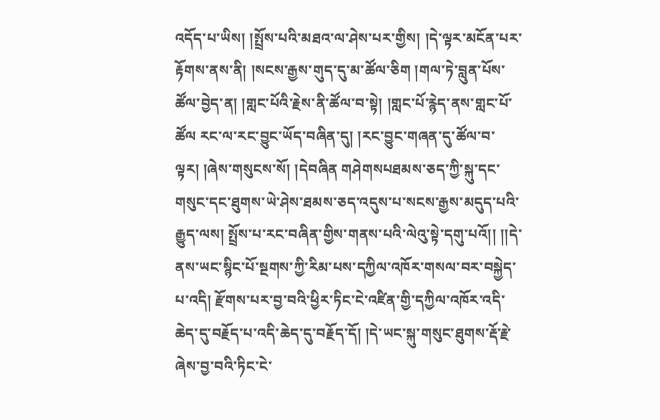འདོད་པ་ཡིས། །སྤྲོས་པའི་མཐའ་ལ་ཤེས་པར་གྱིས། །དེ་ལྟར་མངོན་པར་རྟོགས་ནས་ནི། །སངས་རྒྱས་གུད་དུ་མ་ཚོལ་ཅིག །གལ་ཏེ་བླུན་པོས་ཚོལ་བྱེད་ན། །གླང་པོའི་རྗེས་ནི་ཚོལ་བ་སྟེ། །གླང་པོ་རྙེད་ནས་གླང་པོ་ཚོལ རང་ལ་རང་བྱུང་ཡོད་བཞིན་དུ། །རང་བྱུང་གཞན་དུ་ཚོལ་བ་ལྟར། །ཞེས་གསུངས་སོ། །དེབཞིན གཤེགསཔཐམས་ཅད་ཀྱི་སྐུ་དང་གསུང་དང་ཐུགས་ཡེ་ཤེས་ཐམས་ཅད་འདུས་པ་སངས་རྒྱས་མདུད་པའི་རྒྱུད་ལས། སྤྲོས་པ་རང་བཞིན་གྱིས་གནས་པའི་ལེའུ་སྟེ་དགུ་པའོ།། །།དེ་ནས་ཡང་སྙིང་པོ་སྔགས་ཀྱི་རིམ་པས་དཀྱིལ་འཁོར་གསལ་བར་བསྐྱེད་པ་འདི། རྫོགས་པར་བྱ་བའི་ཕྱིར་ཏིང་ངེ་འཛིན་གྱི་དཀྱིལ་འཁོར་འདི་ཆེད་དུ་བརྗོད་པ་འདི་ཆེད་དུ་བརྗོད་དོ། །དེ་ཡང་སྐུ་གསུང་ཐུགས་རྡོ་རྗེ་ཞེས་བྱ་བའི་ཏིང་ངེ་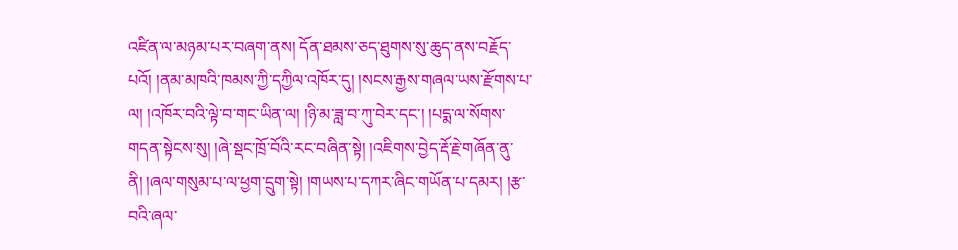འཛིན་ལ་མཉམ་པར་བཞག་ནས། དོན་ཐམས་ཅད་ཐུགས་སུ་ཆུད་ནས་བརྗོད་པའོ། །ནམ་མཁའི་ཁམས་ཀྱི་དཀྱིལ་འཁོར་དུ། །སངས་རྒྱས་གཞལ་ཡས་རྫོགས་པ་ལ། །འཁོར་བའི་ལྟེ་བ་གང་ཡིན་ལ། །ཉི་མ་ཟླ་བ་ཀུ་བེར་དང་། །པདྨ་ལ་སོགས་གདན་སྟེངས་སུ། །ཞེ་སྡང་ཁྲོ་བོའི་རང་བཞིན་སྟེ། །འཇིགས་བྱེད་རྡོ་རྗེ་གཞོན་ནུ་ནི། །ཞལ་གསུམ་པ་ལ་ཕྱག་དྲུག་སྟེ། །གཡས་པ་དཀར་ཞིང་གཡོན་པ་དམར། །རྩ་བའི་ཞལ་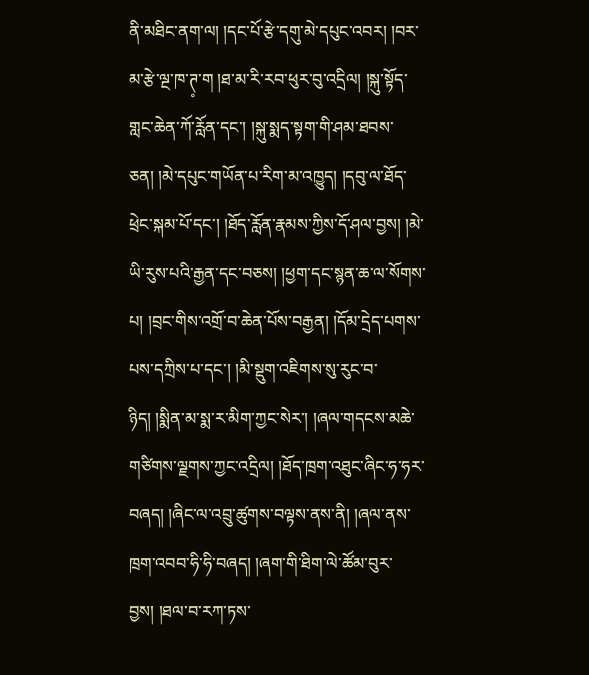ནི་མཐིང་ནག་ལ། །དང་པོ་རྩེ་དགུ་མེ་དཔུང་འབར། །བར་མ་རྩེ་ལྔ་ཁ་ཊ༷་ག །ཐ་མ་རི་རབ་ཕུར་བུ་འདྲིལ། །སྐུ་སྟོད་གླང་ཆེན་ཀོ་རློན་དང་། །སྐུ་སྨད་སྟག་གི་ཤམ་ཐབས་ཅན། །མེ་དཔུང་གཡོན་པ་རིག་མ་འཁྱུད། །དབུ་ལ་ཐོད་ཕྲེང་སྐམ་པོ་དང་། །ཐོད་རློན་རྣམས་ཀྱིས་དོ་ཤལ་བྱས། །མེ་ཡི་རུས་པའི་རྒྱན་དང་བཅས། །ཕྱག་དང་སྙན་ཆ་ལ་སོགས་པ། །བྲང་གིས་འགྲོ་བ་ཆེན་པོས་བརྒྱན། །དོམ་དྲེད་པགས་པས་དཀྲིས་པ་དང་། །མི་སྡུག་འཇིགས་སུ་རུང་བ་ཉིད། །སྨིན་མ་སྨ་ར་མིག་ཀྱང་སེར་། །ཞལ་གདངས་མཆེ་གཙིགས་ལྗགས་ཀྱང་འདྲིལ། །ཐོད་ཁྲག་འཐུང་ཞིང་ཧ་ཧར་བཞད། །ཞིང་ལ་འབྲུ་ཚུགས་བལྟས་ནས་ནི། །ཞལ་ནས་ཁྲག་འབབ་ཧི་ཧི་བཞད། །ཞག་གི་ཐིག་ལེ་ཚོམ་བུར་བྱས། །ཐལ་བ་རཀ་ཏས་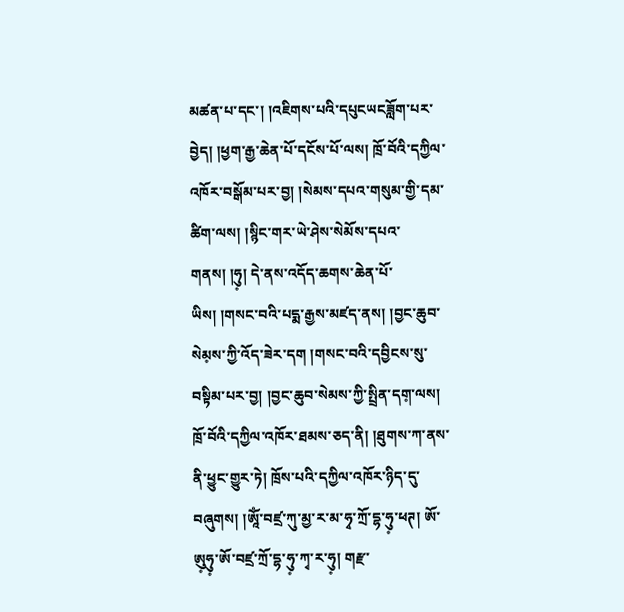མཚན་པ་དང་། །འཇིགས་པའི་དཔུངཡངཟློག་པར་བྱེད། །ཕྱག་རྒྱ་ཆེན་པོ་དངོས་པོ་ལས། ཁྲོ་བོའི་དཀྱིལ་འཁོར་བསྒོམ་པར་བྱ། །སེམས་དཔའ་གསུམ་གྱི་དམ་ཚིག་ལས། །སྙིང་གར་ཡེ་ཤེས་སེམོས་དཔའ་གནས། །ཧུ༷། དེ་ནས་འདོད་ཆགས་ཆེན་པོ་ཡིས། །གསང་བའི་པདྨ་རྒྱས་མཛད་ནས། །བྱང་ཆུབ་སེམ༷ས་ཀྱི་འོད་ཟེར་དག །གསང་བའི་དབྱིངས་སུ་བསྟིམ་པར་བྱ། །བྱང་ཆུབ་སེམས་ཀྱི་སྤྲིན་དག༷་ལས། ཁྲོ་བོའི་དཀྱིལ་འཁོར་ཐམས་ཅད་ནི། །ཐུགས་ཀ་ནས་ནི་ཕྱུང་གྱུར་ཏེ། ཁྲོས་པའི་དཀྱིལ་འཁོར་ཉིད་དུ་བཞུགས། །ཨཱོཾ་བཛྲ་ཀུ་མྱ་ར་མ་ཧྭ་ཀྲོ་དྷ་ཧུ༷་ཕཊ། ཨོ་ཨུ༷ཧུ༷་ཨོ་བཛྲ་ཀྲོ་དྷ་ཧུ༷་ཀྭ་ར་ཧུ༷། གརྫ་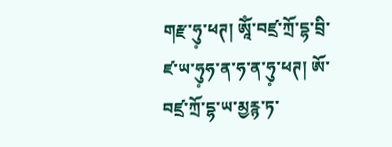གརྫ་ཧུ༷་ཕཊ། ཨཱོཾ་བཛྲ་ཀྲོ་དྷ་བྲི་ཛ་ཡ་ཧུ༷ཧ་ན་ཧ་ན་ཧུ༷་ཕཊ། ཨོ་བཛྲ་ཀྲོ་དྷ་ཡ་མྱརྙ་ཏ་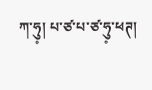ཀ་ཧུ༷། པ་ཙ་པ་ཙ་ཧུ༷་ཕཊ།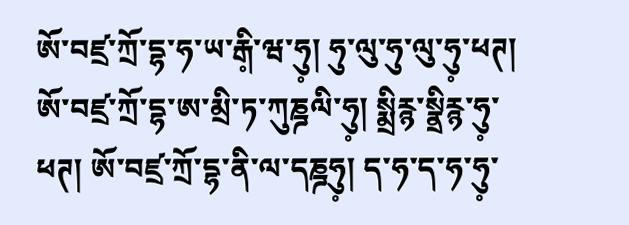ཨོ་བཛྲ་ཀྲོ་དྷ་ཧ་ཡ་རྒི༷་ཝ་ཧུ༷། ཧུ་ལུ་ཧུ་ལུ་ཧུ༷་ཕཊ། ཨོ་བཛྲ་ཀྲོ་དྷ་ཨ་མྲི་ཏ་ཀུཎྜལི་ཧུ༷། སྨྲིརྙ་སྣྲིརྙ་ཧུ༷་ཕཊ། ཨོ་བཛྲ་ཀྲོ་དྷ་ནི་ལ་དཎྜཧུ༷། ད་ཧ་ད་ཧ་ཧུ༷་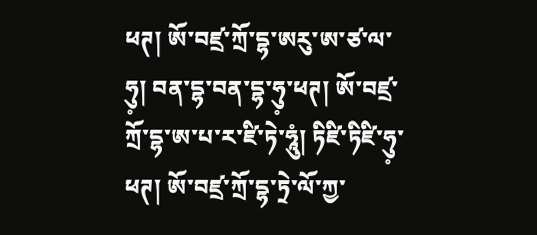ཕཊ། ཨོ་བཛྲ་ཀྲོ་དྷ་ཨརུ་ཨ་ཙ་ལ་ཧུ༷། བན་དྷ་བན་དྷ་ཧུ༷་ཕཊ། ཨོ་བཛྲ་ཀྲོ་དྷ་ཨ་པ་ར་ཛི་ཏེ་ཧཱུཾ། ཏིཛི་ཏིཛི་ཧུ༷་ཕཊ། ཨོ་བཛྲ་ཀྲོ་དྷ་ཏྲེ་ལོ་ཀྱ་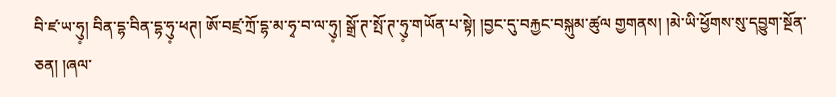བི་ཛ་ཡ་ཧུ༷། བིན་དྷ་བིན་དྷ་ཧུ༷་ཕཊ། ཨོ་བཛྲ་ཀྲོ་དྷ་མ་ཧྭ་བ་ལ་ཧུ༷། སྒྲོ་ཊ་སྤོ་ཊ་ཧུ༷་གཡོན་པ་སྟེ། །བྱང་དུ་བརྐྱང་བསྐུམ་ཚུལ གྱགནས། །མེ་ཡི་ཕྱོགས་སུ་དབྱུག་སྔོན་ཅན། །ཞལ་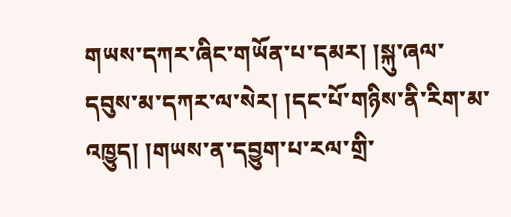གཡས་དཀར་ཞིང་གཡོན་པ་དམར། །སྐུ་ཞལ་དབུས་མ་དཀར་ལ་སེར། །དང་པོ་གཉིས་ནི་རིག་མ་འཁྱུད། །གཡས་ན་དབྱུག་པ་རལ་གྲི་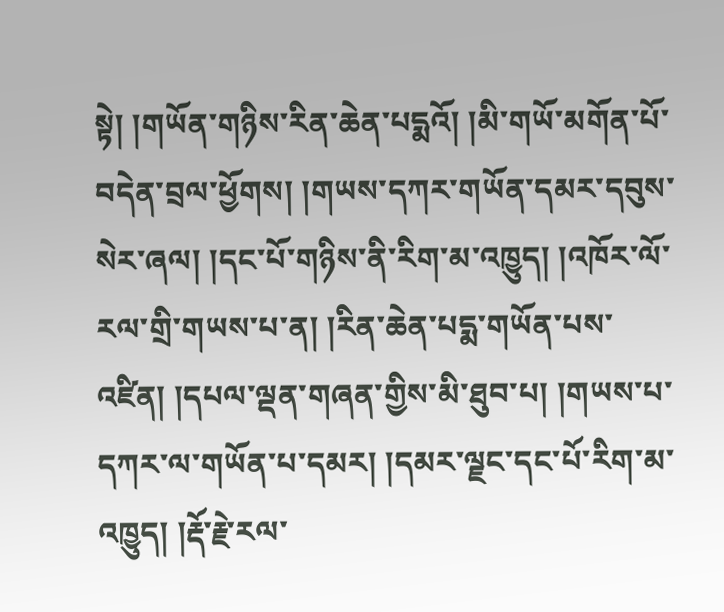སྟེ། །གཡོན་གཉིས་རིན་ཆེན་པདྨའོ། །མི་གཡོ་མགོན་པོ་བདེན་བྲལ་ཕྱོགས། །གཡས་དཀར་གཡོན་དམར་དབུས་སེར་ཞལ། །དང་པོ་གཉིས་ནི་རིག་མ་འཁྱུད། །འཁོར་ལོ་རལ་གྲི་གཡས་པ་ན། །རིན་ཆེན་པདྨ་གཡོན་པས་འཛིན། །དཔལ་ལྡན་གཞན་གྱིས་མི་ཐུབ་པ། །གཡས་པ་དཀར་ལ་གཡོན་པ་དམར། །དམར་ལྗང་དང་པོ་རིག་མ་འཁྱུད། །རྡོ་རྗེ་རལ་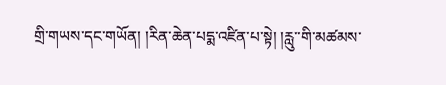གྲི་གཡས་དང་གཡོན། །རིན་ཆེན་པདྨ་འཛིན་པ་སྟེ། །རླུ་་གི་མཚམས་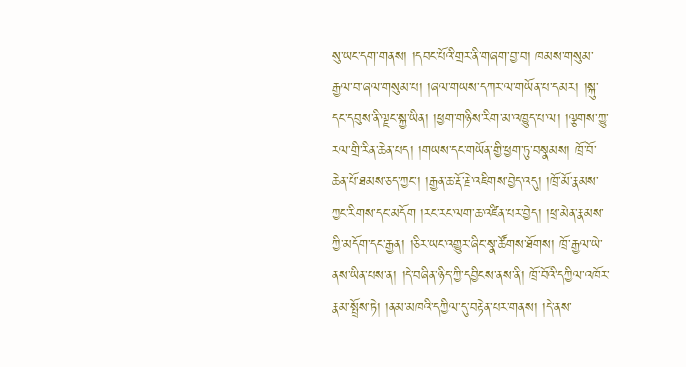སུ་ཡང་དག་གནས། །དབང་པོའི་གྲར་ནི་གཞག་བྱ་བ། ཁམས་གསུམ་རྒྱལ་བ་ཞལ་གསུམ་པ། །ཞལ་གཡས་དཀར་ལ་གཡོན་པ་དམར། །སྐུ་དང་དབུས་ནི་ལྗང་སྐྱ་ཡིན། །ཕྱག་གཉིས་རིག་མ་འཁྱུད་པ་ལ། །ལྕགས་ཀྱུ་རལ་གྲི་རིན་ཆེན་པད། །གཡས་དང་གཡོན་གྱི་ཕྱག་ཏུ་བསྣམས། ཁྲོ་བོ་ཆེན་པོ་ཐམས་ཅད་ཀྱང་། །རྒྱན་ཆ་རྡོ་རྗེ་འཇིགས་བྱེད་འདུ། །ཁྲོ་མོ་རྣམས་ཀྱང་རིགས་དང་མདོག །རང་རང་ལག་ཆ་འཛིན་པར་བྱེད། །ཕྲ་མེན་རྣམས་ཀྱི་མདོག་དང་རྒྱན། །ཅིར་ཡང་འགྱུར་ཞིང་སྣ་ཚོགས་ཐོགས། ཁྲོ་རྒྱལ་ཡེ་ནས་ཡིན་པས་ན། །དེ་བཞིན་ཉིད་ཀྱི་དབྱིངས་ནས་ནི། ཁྲོ་བོའི་དཀྱིལ་འཁོར་རྣམ་སྤྲོས་ཏེ། །ནམ་མཁའི་དཀྱིལ་དུ་བརྟེན་པར་གནས། །དེ་ནས་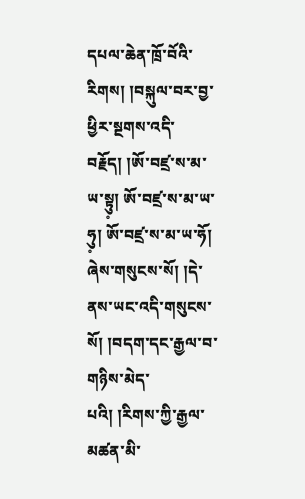དཔལ་ཆེན་ཁྲོ་བོའི་རིགས། །བསྐུལ་བར་བྱ་ཕྱིར་སྔགས་འདི་བརྗོད། །ཨོ་བཛྲ་ས་མ་ཡ་སྟུ༷། ཨོ་བཛྲ་ས་མ་ཡ་ཧུ༷། ཨོ་བཛྲ་ས་མ་ཡ་ཧོ། ཞེས་གསུངས་སོ། །དེ་ནས་ཡང་འདི་གསུངས་སོ། །བདག་དང་རྒྱལ་བ་གཉིས་མེད་པའི། །རིགས་ཀྱི་རྒྱལ་མཚན་མི་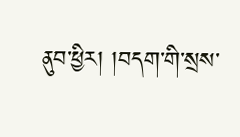ནུབ་ཕྱིར། །བདག་གི་སྲས་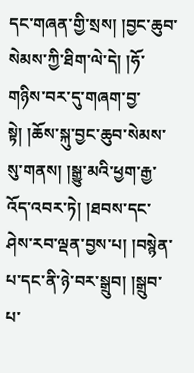དང་གཞན་གྱི་སྲས། །བྱང་ཆུབ་སེམས་ཀྱི་ཐིག་ལེ་དེ། །ཧོ་གཉིས་བར་དུ་གཞག་བྱ་སྟེ། །ཆོས་སྐུ་བྱང་ཆུབ་སེམས་སུ་གནས། །སྒྱུ་མའི་ཕྱག་རྒྱ་འོད་འབར་ཏེ། །ཐབས་དང་ཤེས་རབ་ལྡན་བྱས་པ། །བསྙེན་པ་དང་ནི་ཉེ་བར་སྒྲུབ། །སྒྲུབ་པ་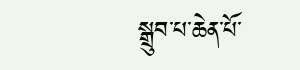སྒྲུབ་པ་ཆེན་པོ་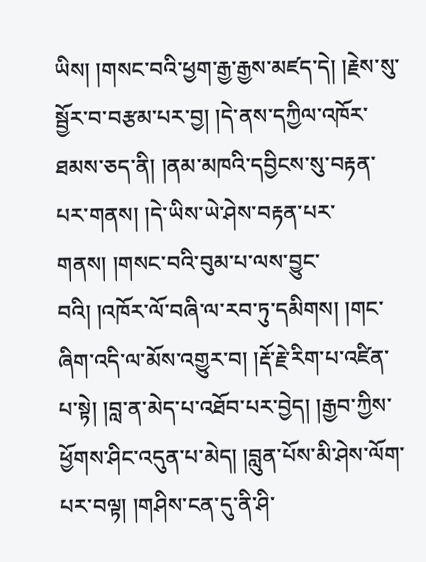ཡིས། །གསང་བའི་ཕྱག་རྒྱ་རྒྱས་མཛད་དེ། །རྗེས་སུ་སྦྱོར་བ་བརྩམ་པར་བྱ། །དེ་ནས་དཀྱིལ་འཁོར་ཐམས་ཅད་ནི། །ནམ་མཁའི་དབྱིངས་སུ་བརྟན་པར་གནས། །དེ་ཡིས་ཡེ་ཤེས་བརྟན་པར་གནས། །གསང་བའི་བུམ་པ་ལས་བྱུང་བའི། །འཁོར་ལོ་བཞི་ལ་རབ་ཏུ་དམིགས། །གང་ཞིག་འདི་ལ་མོས་འགྱུར་བ། །རྡོ་རྗེ་རིག་པ་འཛིན་པ་སྟེ། །བླ་ན་མེད་པ་འཐོབ་པར་བྱེད། །རྒྱབ་ཀྱིས་ཕྱོགས་ཤིང་འདུན་པ་མེད། །བླུན་པོས་མི་ཤེས་ལོག་པར་བལྟ། །གཤིས་ངན་དུ་ནི་ཤི་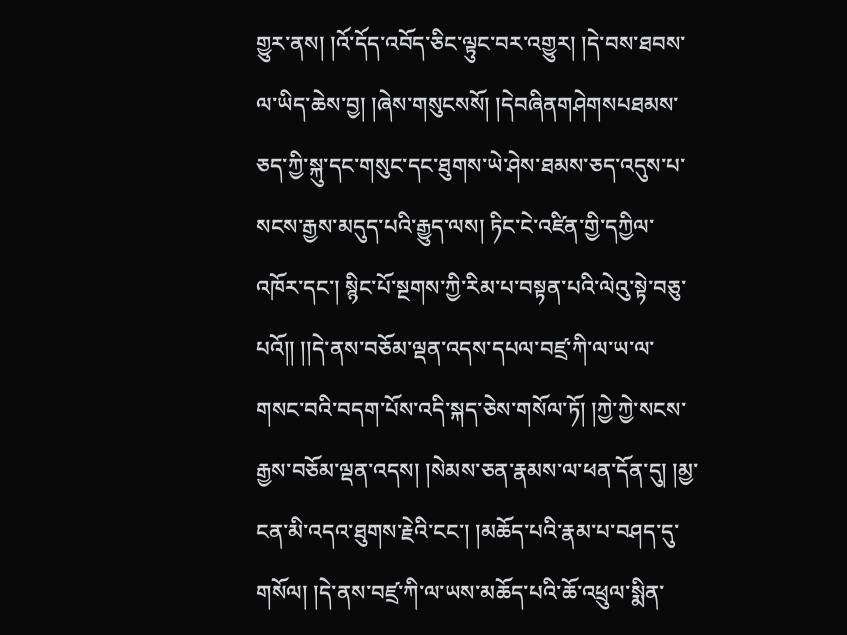གྱུར་ནས། །འོ་དོད་འབོད་ཅིང་ལྟུང་བར་འགྱུར། །དེ་བས་ཐབས་ལ་ཡིད་ཆེས་བྱ། །ཞེས་གསུངསསོ། །དེབཞིནགཤེགསཔཐམས་ཅད་ཀྱི་སྐུ་དང་གསུང་དང་ཐུགས་ཡེ་ཤེས་ཐམས་ཅད་འདུས་པ་སངས་རྒྱས་མདུད་པའི་རྒྱུད་ལས། ཏིང་ངེ་འཛིན་གྱི་དཀྱིལ་འཁོར་དང་། སྙིང་པོ་སྔགས་ཀྱི་རིམ་པ་བསྟན་པའི་ལེའུ་སྟེ་བཅུ་པའོ།། །།དེ་ནས་བཅོམ་ལྡན་འདས་དཔལ་བཛྲ་ཀི་ལ་ཡ་ལ་གསང་བའི་བདག་པོས་འདི་སྐད་ཅེས་གསོལ་ཏོ། །ཀྱེ་ཀྱེ་སངས་རྒྱས་བཅོམ་ལྡན་འདས། །སེམས་ཅན་རྣམས་ལ་ཕན་དོན་དུ། །མྱ་ངན་མི་འདའ་ཐུགས་རྗེའི་ངང་། །མཆོད་པའི་རྣམ་པ་བཤད་དུ་གསོལ། །དེ་ནས་བཛྲ་ཀི་ལ་ཡས་མཆོད་པའི་ཆོ་འཕྲུལ་སྨིན་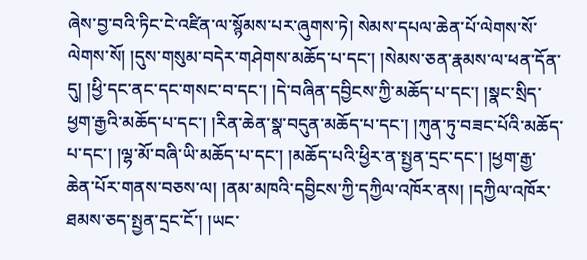ཞེས་བྱ་བའི་ཏིང་ངེ་འཛིན་ལ་སྙོམས་པར་ཞུགས་ཏེ། སེམས་དཔལ་ཆེན་པོ་ལེགས་སོ་ལེགས་སོ། །དུས་གསུམ་བདེར་གཤེགས་མཆོད་པ་དང་། །སེམས་ཅན་རྣམས་ལ་ཕན་དོན་དུ། །ཕྱི་དང་ནང་དང་གསང་བ་དང་། །དེ་བཞིན་དབྱིངས་ཀྱི་མཆོད་པ་དང་། །སྣང་སྲིད་ཕྱག་རྒྱའི་མཆོད་པ་དང་། །རིན་ཆེན་སྣ་བདུན་མཆོད་པ་དང་། །ཀུན་ཏུ་བཟང་པོའི་མཆོད་པ་དང་། །ལྷ་མོ་བཞི་ཡི་མཆོད་པ་དང་། །མཆོད་པའི་ཕྱིར་ན་སྤྱན་དྲང་དང་། །ཕྱག་རྒྱ་ཆེན་པོར་གནས་བཅས་ལ། །ནམ་མཁའི་དབྱིངས་ཀྱི་དཀྱིལ་འཁོར་ནས། །དཀྱིལ་འཁོར་ཐམས་ཅད་སྤྱན་དྲང་ངོ་། །ཡང་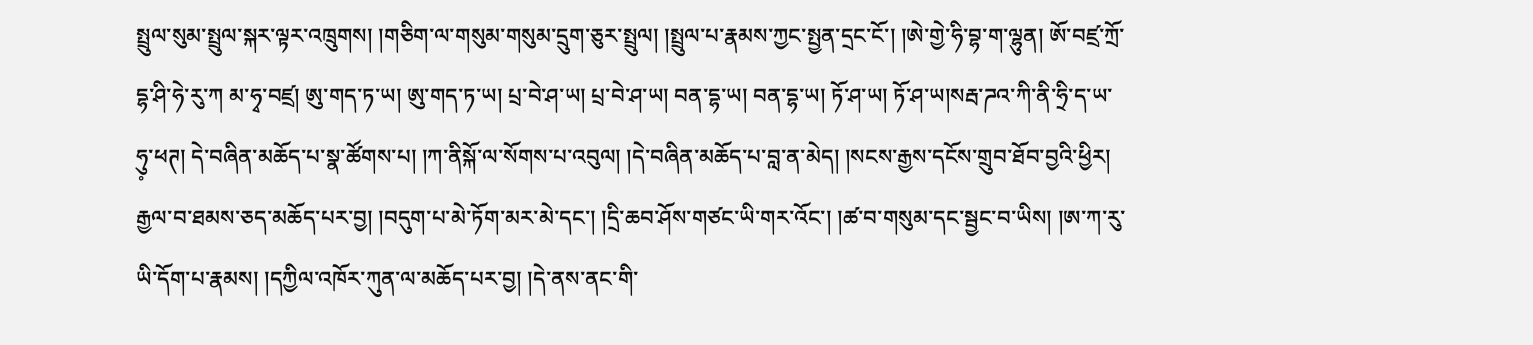སྤྲུལ་སུམ་སྤྲུལ་སྐར་ལྟར་འཁྲུགས། །གཅིག་ལ་གསུམ་གསུམ་དྲུག་ཅུར་སྤྲུལ། །སྤྲུལ་པ་རྣམས་ཀྱང་སྤྱན་དྲང་ངོ་། །ཨེ་གྱེ་ཧི་བྷ་ག་ལྷུན། ཨོ་བཛྲ་ཀྲོ་དྷ་ཤི་ཧེ་རུ་ཀ མ་ཧྭ་བཛྲ། ཨུ་གད་ཏ་ཡ། ཨུ་གད་ཏ་ཡ། པྲ་བེ་ཤ་ཡ། པྲ་བེ་ཤ་ཡ། བན་དྷ་ཡ། བན་དྷ་ཡ། ཏོ་ཤ་ཡ། ཏོ་ཤ་ཡ།སརྦ་ཌའ་ཀི་ནི་ཧྲི་ད་ཡ་ཧུ༷་ཕཊ། དེ་བཞིན་མཆོད་པ་སྣ་ཚོགས་པ། །ཀ་ནིསྐོ་ལ་སོགས་པ་འབུལ། །དེ་བཞིན་མཆོད་པ་བླ་ན་མེད། །སངས་རྒྱས་དངོས་གྲུབ་ཐོབ་བྱའི་ཕྱིར། རྒྱལ་བ་ཐམས་ཅད་མཆོད་པར་བྱ། །བདུག་པ་མེ་ཏོག་མར་མེ་དང་། །དྲི་ཆབ་ཤོས་གཙང་ཡི་གར་འོང་། །ཚ་བ་གསུམ་དང་སྦྱང་བ་ཡིས། །ཨ་ཀ་རུ་ཡི་དོག་པ་རྣམས། །དཀྱིལ་འཁོར་ཀུན་ལ་མཆོད་པར་བྱ། །དེ་ནས་ནང་གི་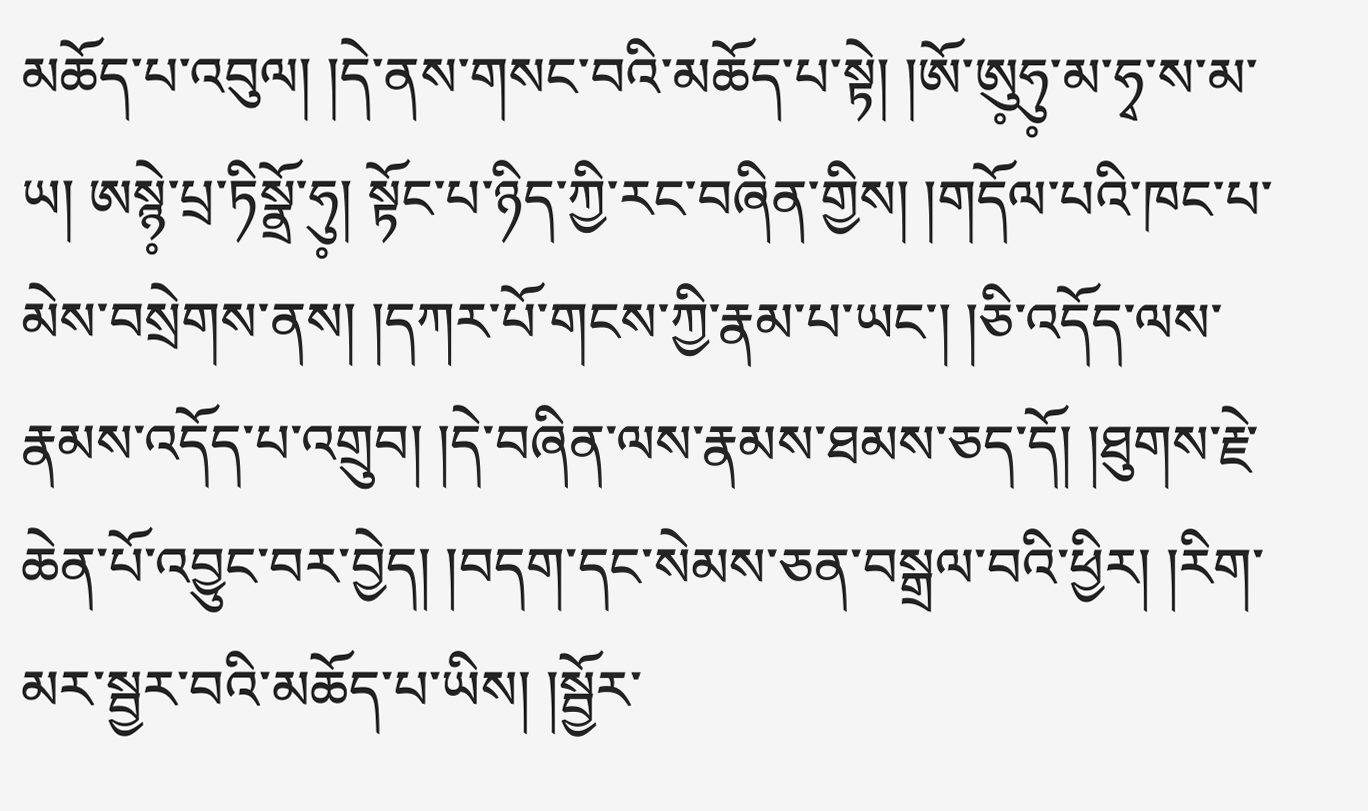མཆོད་པ་འབུལ། །དེ་ནས་གསང་བའི་མཆོད་པ་སྟེ། །ཨོ་ཨུ༷ཧུ༷་མ་ཧྭ་ས་མ་ཡ། ཨསྙེ༷་པྲ་ཏིསྣྲོ་ཧུ༷། སྟོང་པ་ཉིད་ཀྱི་རང་བཞིན་གྱིས། །གདོལ་པའི་ཁང་པ་མེས་བསྲེགས་ནས། །དཀར་པོ་གངས་ཀྱི་རྣམ་པ་ཡང་། །ཅི་འདོད་ལས་རྣམས་འདོད་པ་འགྲུབ། །དེ་བཞིན་ལས་རྣམས་ཐམས་ཅད་དོ། །ཐུགས་རྗེ་ཆེན་པོ་འབྱུང་བར་བྱེད། །བདག་དང་སེམས་ཅན་བསྒྲལ་བའི་ཕྱིར། །རིག་མར་སྦྱར་བའི་མཆོད་པ་ཡིས། །སྦྱོར་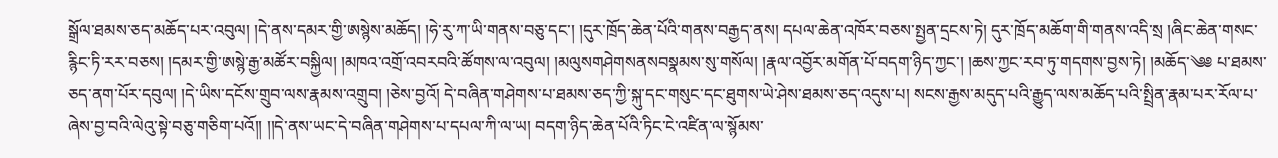སྒྲོལ་ཐམས་ཅད་མཆོད་པར་འབུལ། །དེ་ནས་དམར་གྱི་ཨསྙེས་མཆོད། །ཧེ་རུ་ཀ་ཡི་གནས་བཅུ་དང་། །དུར་ཁྲོད་ཆེན་པོའི་གནས་བརྒྱད་ནས། དཔལ་ཆེན་འཁོར་བཅས་སྤྱན་དྲངས་ཏེ། དུར་ཁྲོད་མཆོག་གི་གནས་འདི་སྲ །ཞིང་ཆེན་གསང་རྙིང་ཏི་རར་བཅས། །དམར་གྱི་ཨསྙེ་རྒྱ་མཚོར་བསྐྱིལ། །མཁའ་འགྲོ་འབརབའི་ཚོགས་ལ་འབུལ། །མལུསགཤེགསནསབསྣམས་སུ་གསོལ། །རྣལ་འབྱོར་མགོན་པོ་བདག་ཉིད་ཀྱང་། །ཆས་ཀྱང་རབ་ཏུ་གདགས་བྱས་ཏེ། །མཆོད་༄༅ པ་ཐམས་ཅད་ནག་པོར་དབུལ། །དེ་ཡིས་དངོས་གྲུབ་ལས་རྣམས་འགྲུབ། །ཅེས་བྱའོ། དེ་བཞིན་གཤེགས་པ་ཐམས་ཅད་ཀྱི་སྐུ་དང་གསུང་དང་ཐུགས་ཡེ་ཤེས་ཐམས་ཅད་འདུས་པ། སངས་རྒྱས་མདུད་པའི་རྒྱུད་ལས་མཆོད་པའི་སྤྲིན་རྣམ་པར་རོལ་པ་ཞེས་བྱ་བའི་ལེའུ་སྟེ་བཅུ་གཅིག་པའོ།། །།དེ་ནས་ཡང་དེ་བཞིན་གཤེགས་པ་དཔལ་ཀི་ལ་ཡ། བདག་ཉིད་ཆེན་པོའི་ཏིང་ངེ་འཛིན་ལ་སྙོམས་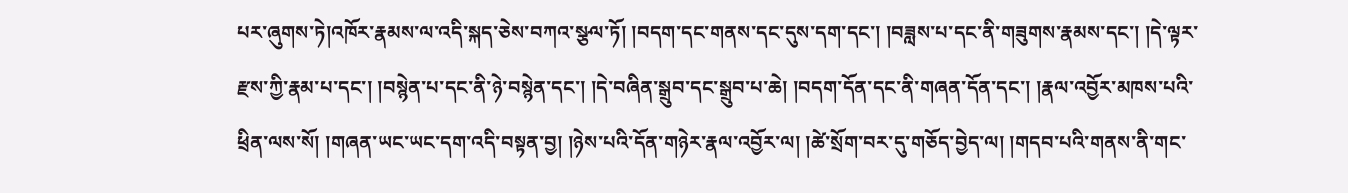པར་ཞུགས་ཏེ།འཁོར་རྣམས་ལ་འདི་སྐད་ཅེས་བཀའ་སྩལ་ཏོ། །བདག་དང་གནས་དང་དུས་དག་དང་། །བཟླས་པ་དང་ནི་གཟུགས་རྣམས་དང་། །དེ་ལྟར་རྫས་ཀྱི་རྣམ་པ་དང་། །བསྙེན་པ་དང་ནི་ཉེ་བསྙེན་དང་། །དེ་བཞིན་སྒྲུབ་དང་སྒྲུབ་པ་ཆེ། །བདག་དོན་དང་ནི་གཞན་དོན་དང་། །རྣལ་འབྱོར་མཁས་པའི་ཕྲིན་ལས་སོ། །གཞན་ཡང་ཡང་དག་འདི་བསྟན་བྱ། །ཉེས་པའི་དོན་གཉེར་རྣལ་འབྱོར་ལ། །ཚེ་སྲོག་བར་དུ་གཅོད་བྱེད་ལ། །གདབ་པའི་གནས་ནི་གང་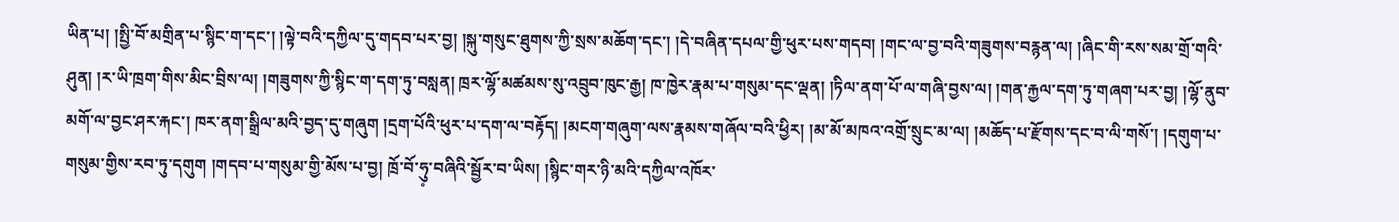ཡིན་པ། །སྤྱི་བོ་མགྲིན་པ་སྙིང་ག་དང་། །ལྟེ་བའི་དཀྱིལ་དུ་གདབ་པར་བྱ། །སྐུ་གསུང་ཐུགས་ཀྱི་སྲས་མཆོག་དང་། །དེ་བཞིན་དཔལ་གྱི་ཕུར་པས་གདབ། །གང་ལ་བྱ་བའི་གཟུགས་བརྙན་ལ། །ཞིང་གི་རས་སམ་གྲོ་གའི་ཤུན། །ར་ཡི་ཁྲག་གིས་མིང་བྲིས་ལ། །གཟུགས་ཀྱི་སྙིང་ག་དག་ཏུ་བསླན། ཁྲར་ལྷོ་མཚམས་སུ་འབྲུབ་ཁུང་རྒྱ། ཁ་ཁྱེར་རྣམ་པ་གསུམ་དང་ལྡན། །ཏིལ་ནག་པོ་ལ་གཞི་བྱས་ལ། །གན་རྐྱལ་དག་ཏུ་གཞག་པར་བྱ། །ལྷོ་ནུབ་མགོ་ལ་བྱང་ཤར་རྐང་། ཁར་ནག་སྒྲིལ་མའི་བྱད་དུ་གཞུག །དྲག་པོའི་ཕུར་པ་དག་ལ་བརྟོད། །མངག་གཞུག་ལས་རྣམས་གཞོལ་བའི་ཕྱིར། །མ་མོ་མཁའ་འགྲོ་སྲུང་མ་ལ། །མཆོད་པ་རྫོགས་དང་བ་ལི་གསོ་། །དགུག་པ་གསུམ་གྱིས་རབ་ཏུ་དགུག །གདབ་པ་གསུམ་གྱི་མོས་པ་བྱ། ཁྲོ་བོ་ཧུ༷་བཞིའི་སྦྱོར་བ་ཡིས། །སྙིང་གར་ཉི་མའི་དཀྱིལ་འཁོར་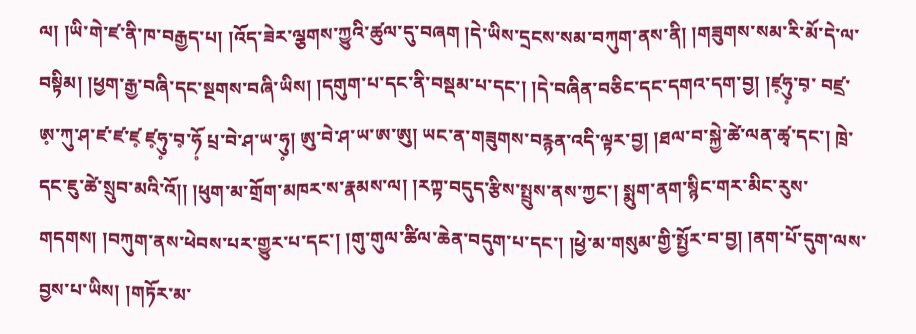ལ། །ཡི་གེ་ཛ་ནི་ཁ་བརྒྱད་པ། །འོད་ཟེར་ལྕགས་ཀྱུའི་ཚུལ་དུ་བཞག །དེ་ཡིས་དྲངས་སམ་བཀུག་ནས་ནི། །གཟུགས་སམ་རི་མོ་དེ་ལ་བསྟིམ། །ཕྱག་རྒྱ་བཞི་དང་སྔགས་བཞི་ཡིས། །དགུག་པ་དང་ནི་བསྡམ་པ་དང་། །དེ་བཞིན་བཅིང་དང་དགའ་དག་བྱ། །ཛ༷ཧུ༷་བ༷་ བཛྲ་ཨ༷་ཀུ་ཤ་ཛ་ཛ་ཛ༷ ཛ༷ཧུ༷་བ༷་ཧོ༷ པྲ་བེ་ཤ་ཡ་ཧུ༷། ཨུ་བེ་ཤ་ཡ་ཨ་ཨུ། ཡང་ན་གཟུགས་བརྙན་འདི་ལྟར་བྱ། །ཐལ་བ་སྐྱེ་ཚེ་ལན་ཚྭ་དང་། ཁྲེ་དང་ཇུ་ཚེ་སྲུབ་མའི་འོ།། །ཕུག་མ་གྲོག་མཁར་ས་རྣམས་ལ། །རཀྟ་བདུད་རྩིས་སྤྲུས་ནས་ཀྱང་། སྨུག་ནག་སྙིང་གར་མིང་རུས་གདགས། །བཀུག་ནས་ཕེབས་པར་གྱུར་པ་དང་། །གུ་གུལ་ཚིལ་ཆེན་བདུག་པ་དང་། །ཕྱེ་མ་གསུམ་གྱི་སྤྱོར་བ་བྱ། །ནག་པོ་དུག་ལས་བྱས་པ་ཡིས། །གཏོར་མ་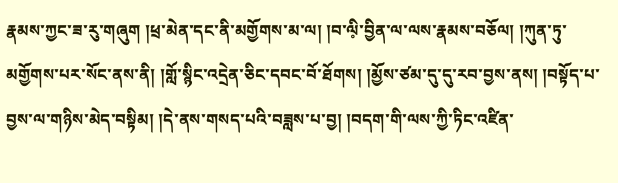རྣམས་ཀྱང་ཟ་རུ་གཞུག །ཕྲ་མེན་དང་ནི་མགྱོགས་མ་ལ། །བ་ལི༷་བྱིན་ལ་ལས་རྣམས་བཅོལ། །ཀུན་ཏུ་མགྱོགས་པར་སོང་ནས་ནི། །གློ་སྙིང་འདྲེན་ཅིང་དབང་བོ་ཐོགས། །མྱོས་ཙམ་དུ་དུ་རབ་བྱས་ནས། །བསྟོད་པ་བྱས་ལ་གཉིས་མེད་བསྟིམ། །དེ་ནས་གསད་པའི་བཟླས་པ་བྱ། །བདག་གི་ལས་ཀྱི་ཏིང་འཛིན་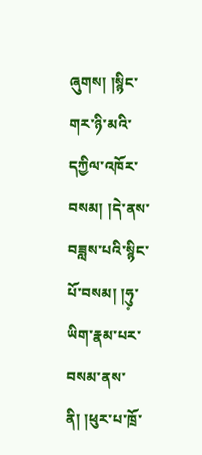ཞུགས། །སྙིང་གར་ཉི་མའི་དཀྱིལ་འཁོར་བསམ། །དེ་ནས་བཟླས་པའི་སྙིང་པོ་བསམ། །ཧུ༷་ཡིག་རྣམ་པར་བསམ་ནས་ནི། །ཕུར་པ་ཁྲོ་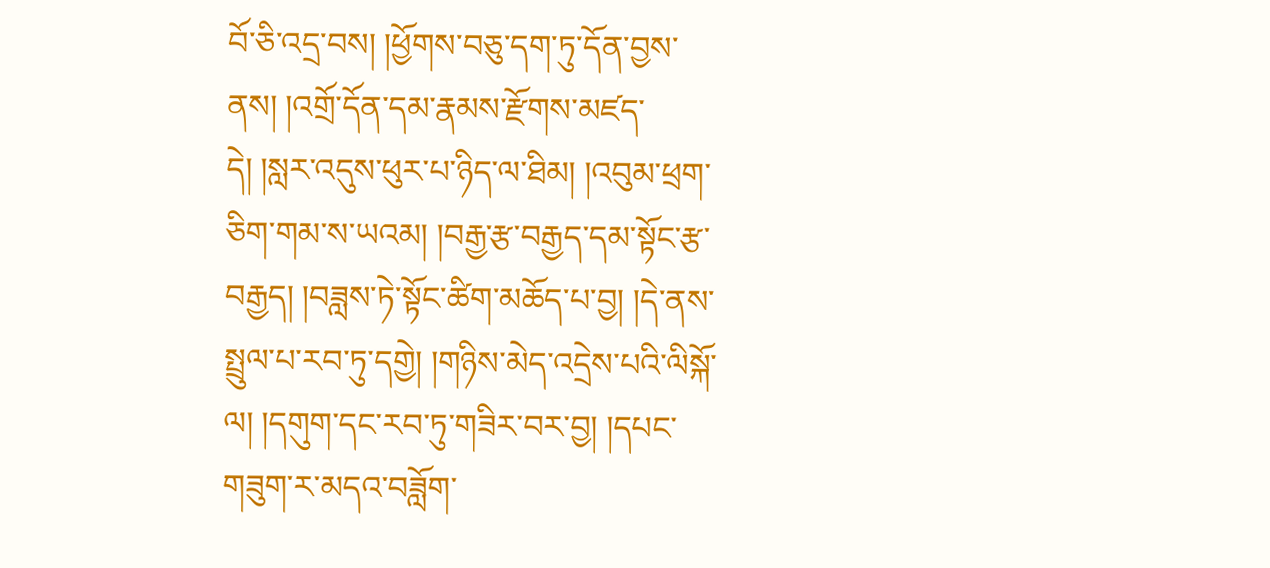བོ་ཅི་འདྲ་བས། །ཕྱོགས་བཅུ་དག་ཏུ་དོན་བྱས་ནས། །འགྲོ་དོན་དམ་རྣམས་རྫོགས་མཛད་དེ། །སླར་འདུས་ཕུར་པ་ཉིད་ལ་ཐིམ། །འབུམ་ཕྲག་ཅིག་གམ་ས་ཡའམ། །བརྒྱ་རྩ་བརྒྱད་དམ་སྟོང་རྩ་བརྒྱད། །བཟླས་ཏེ་སྟོང་ཚིག་མཆོད་པ་བྱ། །དེ་ནས་སྤྲུལ་པ་རབ་ཏུ་དགྱེ། །གཉིས་མེད་འདྲེས་པའི་ལིསྐོ་ལ། །དགུག་དང་རབ་ཏུ་གཟིར་བར་བྱ། །དཔང་གཟུག་ར་མདའ་བཟློག་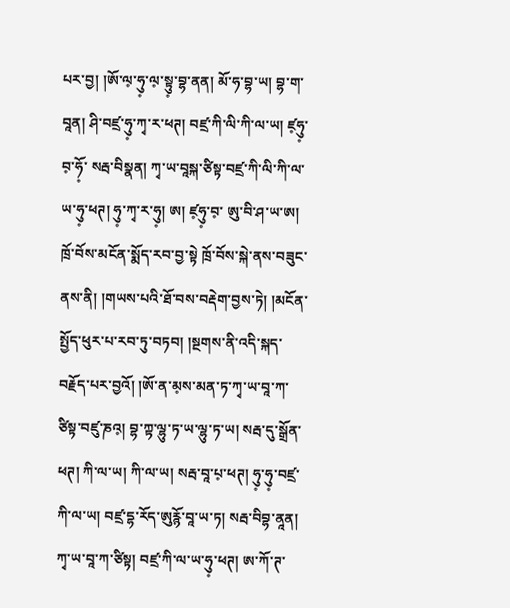པར་བྱ། །ཨོ་ལ༷་ཧུ༷་ལ༷་སྟུ༷་བྷ་ནན། མོ་ཧ་བྷ་ཡ། བྷ་ག་བཱན། ཤི་བཛྲ་ཧུ༷་ཀྭ་ར་ཕཊ། བཛྲ་ཀི་ལི་ཀི་ལ་ཡ། ཛ༷ཧུ༷་བ༷་ཧོ༷་ སརྦ་བིསྣན། ཀྭ་ཡ་བཱསྐ་ཙིསྟ་བཛྲ་ཀི་ལི་ཀི་ལ་ཡ་ཧུ༷་ཕཊ། ཧུ༷་ཀྭ་ར་ཧུ༷། ཨ། ཛ༷ཧུ༷་བ༷་ ཨུ་བི་ཤ་ཡ་ཨ། ཁྲོ་བོས་མངོན་སྨོད་རབ་བྱ་སྟེ ཁྲོ་བོས་སྐེ་ནས་བཟུང་ནས་ནི། །གཡས་པའི་ཐོ་བས་བརྡེག་བྱས་ཏེ། །མངོན་སྤྱོད་ཕུར་པ་རབ་ཏུ་བཏབ། །སྔགས་ནི་འདི་སྐད་བརྗོད་པར་བྱའོ། །ཨོ་ན་མ༷ས་མན་ཏ་ཀྭ་ཡ་བཱ་ཀ་ཙིསྟ་བཛུ་ཎའ༷། བྷ་ཀྟ་ལྷུ་ཏ་ཡ་ལྷུ་ཏ་ཡ། སརྦ་དུ་སྒྲོན་ཕཊ། ཀི་ལ་ཡ། ཀི་ལ་ཡ། སརྦ་བཱ་པ༷་ཕཊ། ཧུ༷་ཧུ༷་བཛྲ་ཀི་ལ་ཡ། བཛྲ་དྷ་རོད་ཨུརྙོ་བཱ་ཡ་ཏ། སརྦ་བིབྷ་ནཱན། ཀྭ་ཡ་བཱ་ཀ་ཙིསྟ། བཛྲ་ཀི་ལ་ཡ་ཧུ༷་ཕཊ། ཨ་ཀོ་ཊ་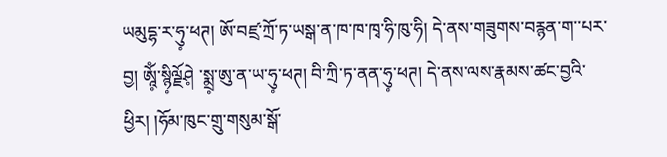ཡམུདྷ་ར་ཧུ༷་ཕཊ། ཨོ་བཛྲ་ཀྲོ་ཏ་ཡསྒ་ན་ཁ་ཁ་ཁྭ་ཧི་ཁུ་ཧི། དེ་ནས་གཟུགས་བརྙན་ག་་པར་བྱ། ཨཱོཾ༷་སྙི༷ལྗོཤེ༷ ་སྨྲ༷་ཨུ་ན་ཡ་ཧུ༷་ཕཊ། བི་ཀྲི་ཏ་ནན་ཧུ༷་ཕཊ། དེ་ནས་ལས་རྣམས་ཚང་བྱའི་ཕྱིར། །ཧོམ་ཁུང་གྲུ་གསུམ་སྒོ་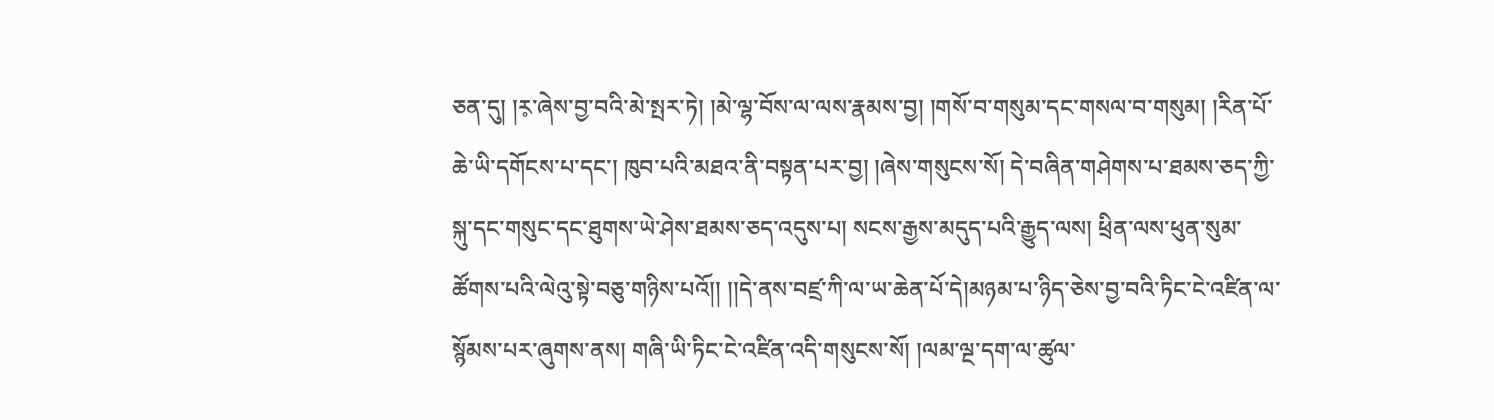ཅན་དུ། །ར༷་ཞེས་བྱ་བའི་མེ་སྤར་ཏེ། །མེ་ལྷ་བོས་ལ་ལས་རྣམས་བྱ། །གསོ་བ་གསུམ་དང་གསལ་བ་གསུམ། །རིན་པོ་ཆེ་ཡི་དགོངས་པ་དང་། ཁུབ་པའི་མཐའ་ནི་བསྟན་པར་བྱ། །ཞེས་གསུངས་སོ། དེ་བཞིན་གཤེགས་པ་ཐམས་ཅད་ཀྱི་སྐུ་དང་གསུང་དང་ཐུགས་ཡེ་ཤེས་ཐམས་ཅད་འདུས་པ། སངས་རྒྱས་མདུད་པའི་རྒྱུད་ལས། ཕྲིན་ལས་ཕུན་སུམ་ཚོགས་པའི་ལེའུ་སྟེ་བཅུ་གཉིས་པའོ།། །།དེ་ནས་བཛྲ་ཀི་ལ་ཡ་ཆེན་པོ་དེ།མཉམ་པ་ཉིད་ཅེས་བྱ་བའི་ཏིང་ངེ་འཛིན་ལ་སྙོམས་པར་ཞུགས་ནས། གཞི་ཡི་ཏིང་ངེ་འཛིན་འདི་གསུངས་སོ། །ལམ་ལྔ་དག་ལ་ཚུལ་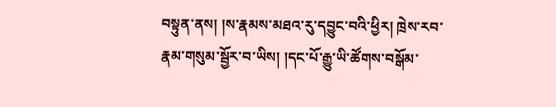བསྟུན་ནས། །ས་རྣམས་མཐའ་རུ་དབྱུང་བའི་ཕྱིར། ཁྲེས་རབ་རྣམ་གསུམ་སྦྱོར་བ་ཡིས། །དང་པོ་རྒྱུ་ཡི་ཚོགས་བསྒོམ་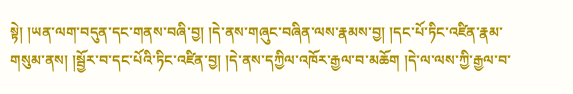སྟེ། །ཡན་ལག་བདུན་དང་གནས་བཞི་བྱ། །དེ་ནས་གཞུང་བཞིན་ལས་རྣམས་བྱ། །དང་པོ་ཏིང་འཛིན་རྣམ་གསུམ་ནས། །སྦྱོར་བ་དང་པོའི་ཏིང་འཛིན་བྱ། །དེ་ནས་དཀྱིལ་འཁོར་རྒྱལ་བ་མཆོག །དེ་ལ་ལས་ཀྱི་རྒྱལ་བ་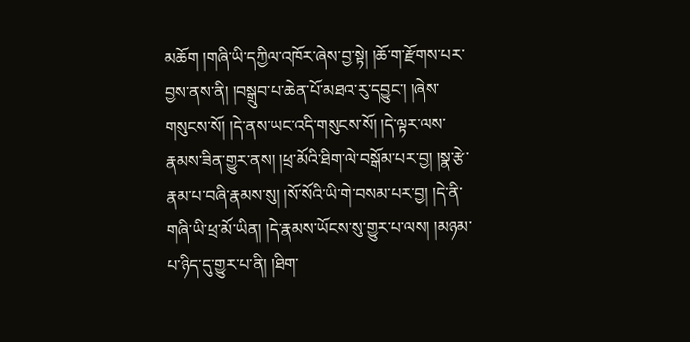མཆོག །གཞི་ཡི་དཀྱིལ་འཁོར་ཞེས་བྱ་སྟེ། །ཆོ་ག་རྫོགས་པར་བྱས་ནས་ནི། །བསྒྲུབ་པ་ཆེན་པོ་མཐའ་རུ་དབྱུང་། །ཞེས་གསུངས་སོ། །དེ་ནས་ཡང་འདི་གསུངས་སོ། །དེ་ལྟར་ལས་རྣམས་ཟིན་གྱུར་ནས། །ཕྲ་མོའི་ཐིག་ལེ་བསྒོམ་པར་བྱ། །སྣ་རྩེ་རྣམ་པ་བཞི་རྣམས་སུ། །སོ་སོའི་ཡི་གེ་བསམ་པར་བྱ། །དེ་ནི་གཞི་ཡི་ཕྲ་མོ་ཡིན། །དེ་རྣམས་ཡོངས་སུ་གྱུར་པ་ལས། །མཉམ་པ་ཉིད་དུ་གྱུར་པ་ནི། །ཐིག་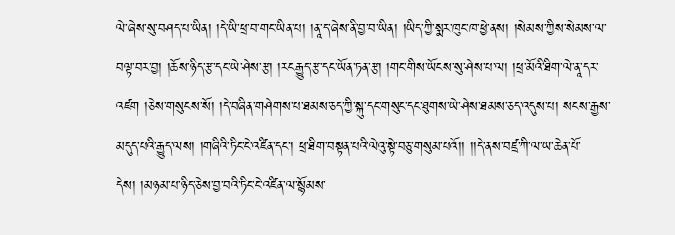ལེ་ཞེས་སུ་བཤད་པ་ཡིན། །དེ་ཡི་ཕྲ་བ་གང་ཡིན་པ། །ནཱ་ད་ཞེས་ནི་བྱ་བ་ཡིན། །ཡིད་ཀྱི་སྨར་ཁུང་ཁ་ཕྱེ་ནས། །སེམས་ཀྱིས་སེམས་ལ་བལྟ་བར་བྱ། །ཆོས་ཉིད་རྩ་དང་ཡེ་ཤེས་རྩ། །རངརྒྱུད་རྩ་དང་ཡོན་ཏན་རྩ། །གང་གིས་ཡོངས་སུ་ཤེས་པ་ལ། །ཕྲ་མོའི་ཐིག་ལེ་ནཱ་དར་འཛག །ཅེས་གསུངས་སོ། །དེ་བཞིན་གཤེགས་པ་ཐམས་ཅད་ཀྱི་སྐུ་དང་གསུང་དང་ཐུགས་ཡེ་ཤེས་ཐམས་ཅད་འདུས་པ། སངས་རྒྱས་མདུད་པའི་རྒྱུད་ལས། །གཞིའི་ཏིང་ངེ་འཛིན་དང་། ཕྲ་ཐིག་བསྟན་པའི་ལེའུ་སྟེ་བཅུ་གསུམ་པའོ།། །།དེ་ནས་བཛྲ་ཀི་ལ་ཡ་ཆེན་པོ་དེས། །མཉམ་པ་ཉིད་ཅེས་བྱ་བའི་ཏིང་ངེ་འཛིན་ལ་སྙོམས་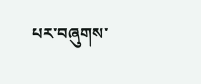པར་བཞུགས་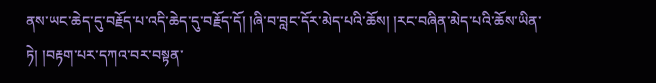ནས་ཡང་ཆེད་དུ་བརྗོད་པ་འདི་ཆེད་དུ་བརྗོད་དོ། །ཞི་བ་བླང་དོར་མེད་པའི་ཆོས། །རང་བཞིན་མེད་པའི་ཆོས་ཡིན་ཏེ། །བརྟག་པར་དཀའ་བར་བསྟན་